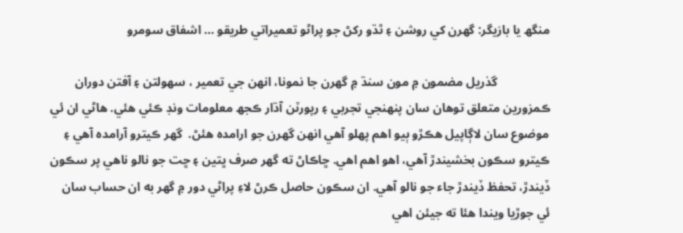منگھ يا بازيگر: گھرن کي روشن ۽ ٿڌو رکڻ جو پراڻو تعميراتي طريقو … اشفاق سومرو

                 گذريل مضمون ۾ مون سنڌ ۾ گھرن جا نمونا، انھن جي تعمير ، سھولتن ۽ آفتن دوران ڪمزورين متعلق توھان سان پنھنجي تجربي ۽ رپورٽن آڌار ڪجھ معلومات ونڊ ڪئي ھئي. ھاڻي ان ئي موضوع سان لاڳاپيل ھڪڙو ٻيو اھم پھلو آھي انھن گھرن جو ارامدہ ھئڻ.  گھر ڪيترو آرامدہ آھي ۽ ڪيترو سڪون بخشيندڙ آھي، اھو اھم اھي. ڇاڪاڻ ته گھر صرف ڀتين ۽ ڇت جو نالو ناھي پر سڪون ڏيندڙ، تحفظ ڏيندڙ جاء جو نالو آهي. ان سڪون حاصل ڪرڻ لاءِ پراڻي دور ۾ گھر به ان حساب سان ئي جوڙيا ويندا ھئا ته جيئن اھي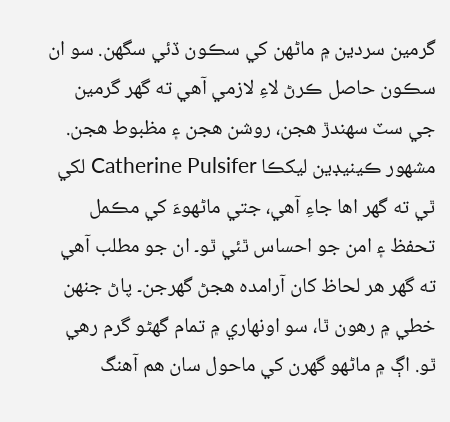گرمين سردين ۾ ماڻھن کي سڪون ڏئي سگھن. سو ان سڪون حاصل ڪرڻ لاءِ لازمي آھي ته گھر گرمين جي سٽ سھندڙ ھجن، روشن ھجن ۽ مظبوط ھجن. مشهور ڪينيڊين ليکڪا Catherine Pulsifer لکي ٿي ته گهر اها جاءِ آهي، جتي ماڻهوءَ کي مڪمل تحفظ ۽ امن جو احساس ٿئي ٿو۔ ان جو مطلب آهي ته گهر هر لحاظ کان آرامده هجڻ گهرجن۔ پاڻ جنھن خطي ۾ رھون ٿا، سو اونھاري ۾ تمام گھڻو گرم رھي ٿو. اڳ ۾ ماڻھو گھرن کي ماحول سان ھم آھنگ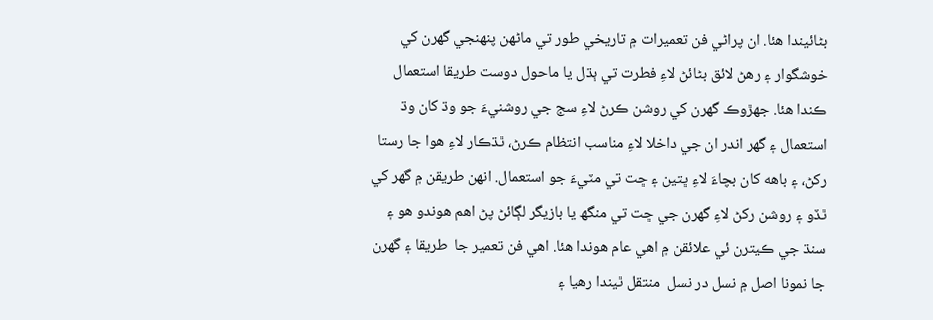بڻائيندا ھئا. ان پراڻي فن تعميرات ۾ تاريخي طور تي ماڻهن پنهنجي گهرن کي خوشگوار ۽ رهڻ لائق بڻائڻ لاءِ فطرت تي ٻڌل يا ماحول دوست طريقا استعمال ڪندا ھئا. جھڙوڪ گهرن کي روشن ڪرڻ لاءِ سج جي روشنيءَ جو وڌ کان وڌ استعمال ۽ گھر اندر ان جي داخلا لاءِ مناسب انتظام ڪرڻ، ٿڌڪار لاءِ هوا جا رستا رکڻ، ۽ باهه کان بچاءَ لاءِ ڀتين ۽ ڇت تي مٽيءَ جو استعمال. انھن طريقن ۾ گھر کي ٿڏو ۽ روشن رکڻ لاءِ گھرن جي ڇت تي منگھ يا بازيگر لڳائڻ پڻ اھم ھوندو ھو ۽ سنڌ جي ڪيترن ئي علائقن ۾ اھي عام ھوندا ھئا. اهي فن تعمير جا  طريقا ۽ گهرن جا نمونا اصل ۾ نسل در نسل  منتقل ٿيندا رھيا ۽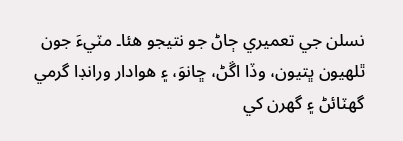نسلن جي تعميري ڄاڻ جو نتيجو هئا۔ مٽيءَ جون ٿلهيون ڀتيون، وڏا اڱڻ، ڇانوَ، ۽ هوادار ورانڊا گرمي گهٽائڻ ۽ گهرن کي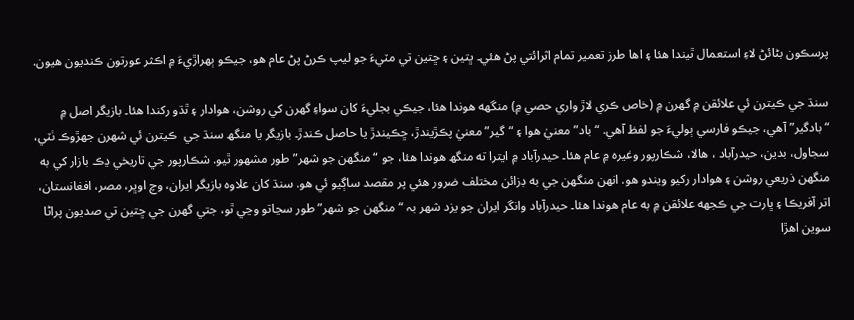پرسڪون بڻائڻ لاءِ استعمال ٿيندا ھئا ۽ اھا طرز تعمير تمام اثرائتي پڻ ھئي۔ ڀتين ۽ ڇتين تي مٽيءَ جو ليپ ڪرڻ پڻ عام هو، جيڪو ٻھراڙيءَ ۾ اڪثر عورتون ڪنديون هيون.

سنڌ جي ڪيترن ئي علائقن ۾ گهرن ۾ (خاص ڪري لاڙ واري حصي ۾) منگهه هوندا هئا، جيڪي بجليءَ کان سواءِ گهرن کي روشن، هوادار ۽ ٿڌو رکندا هئا۔ بازيگر اصل ۾ “بادگير” آھي، جيڪو فارسي ٻوليءَ جو لفظ آهي. “باد” معنيٰ هوا ۽ “گير” معنيٰ پڪڙيندڙ، ڇڪيندڙ يا حاصل ڪندڙ۔ بازيگر يا منگھ سنڌ جي  ڪيترن ئي شهرن جهڙوڪ ٺٽي، سجاول، بدين، حيدرآباد ، ھالا، شڪارپور وغيره ۾ عام هئا۔ حيدرآباد ۾ ايترا ته منگھ ھوندا ھئا، جو “منگهن جو شهر” طور مشهور ٿيو. شڪارپور جي تاريخي ڍڪ بازار کي به منگھن ذريعي روشن ۽ ھوادار رکيو ويندو ھو. انھن منگھن جي به ڊزائن مختلف ضرور ھئي پر مقصد ساڳيو ئي ھو. سنڌ کان علاوه بازيگر ايران، وچ اوڀر، مصر، افغانستان، اتر آفريڪا ۽ ڀارت جي ڪجهه علائقن ۾ به عام ھوندا هئا۔ حيدرآباد وانگر ايران جو يزد شھر بہ “منگھن جو شهر” طور سڃاتو وڃي ٿو، جتي گھرن جي ڇتين تي صديون پراڻا سوين اهڙا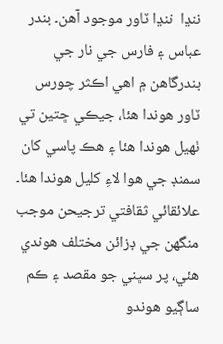ننڍا  ننڍا ٽاور موجود آهن۔ بندر عباس ۽ فارس جي نار جي بندرگاهن ۾ اهي اڪثر چورس ٽاور هوندا هئا، جيڪي ڇتين تي ٺهيل ھوندا ھئا ۽ هڪ پاسي کان سمنڊ جي هوا لاءِ کليل هوندا هئا۔ علائقائي ثقافتي ترجيحن موجب منگھن جي ڊزائن مختلف هوندي هئي، پر سڀني جو مقصد ۽ ڪم ساڳيو هوندو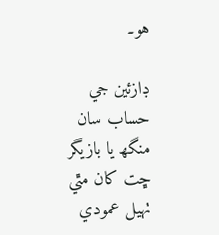هو۔

ڊازئين جي حساب سان منگھ يا بازيگر ڇت کان مٿي ٺهيل عمودي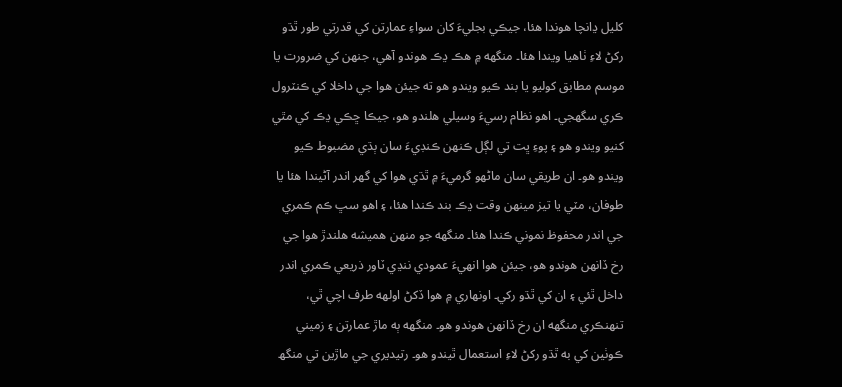کليل ڍانچا هوندا هئا، جيڪي بجليءَ کان سواءِ عمارتن کي قدرتي طور ٿڌو رکڻ لاءِ ٺاهيا ويندا هئا۔ منگهه ۾ هڪ ڍڪ هوندو آھي، جنهن کي ضرورت يا موسم مطابق کوليو يا بند ڪيو ويندو هو ته جيئن هوا جي داخلا کي ڪنٽرول ڪري سگهجي۔ اهو نظام رسيءَ وسيلي هلندو هو، جيڪا ڇڪي ڍڪ کي مٿي کنيو ويندو هو ۽ پوءِ ڀت تي لڳل ڪنھن ڪنڊيءَ سان ٻڌي مضبوط ڪيو ويندو هو۔ ان طريقي سان ماڻھو گرميءَ ۾ ٿڌي هوا کي گھر اندر آڻيندا هئا يا طوفان، مٽي يا تيز مينهن وقت ڍڪ بند ڪندا هئا، ۽ اهو سڀ ڪم ڪمري جي اندر محفوظ نموني ڪندا هئا۔ منگهه جو منهن هميشه هلندڙ هوا جي رخ ڏانهن هوندو هو، جيئن هوا انھيءَ عمودي ننڍي ٽاور ذريعي ڪمري اندر داخل ٿئي ۽ ان کي ٿڌو رکي۔ اونهاري ۾ هوا ڏکڻ اولهه طرف اچي ٿي، تنهنڪري منگهه ان رخ ڏانهن هوندو هو۔ منگهه ٻه ماڙ عمارتن ۽ زميني ڪوٺين کي به ٿڌو رکڻ لاءِ استعمال ٿيندو هو۔ رتيديري جي ماڙين تي منگھ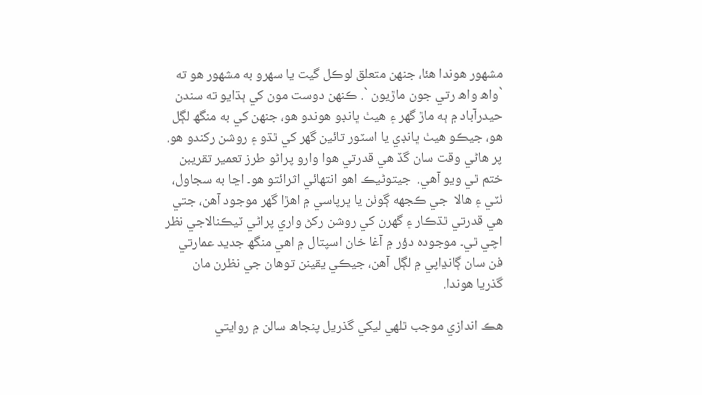مشهور ھوندا ھئا، جنھن متعلق لوڪل گيت يا سھرو به مشھور ھو ته `واھ واھ رتي جون ماڙيون `. ڪنھن دوست مون کي ٻڌايو ته سندن حيدرآباد ۾ ٻه ماڙ گھر ۽ ھيٺ ڀانڊو ھوندو ھو، جنھن کي به منگھ لڳل ھو، جيڪو ھيٺ ڀانڊي يا اسٽور تائين گھر کي ٿڌو ۽ روشن رکندو هو. پر ھاڻي وقت سان گڏ هي قدرتي هوا وارو پراڻو طرز تعمير تقريبن ختم ٿي ويو آھي.  جيتوڻيڪ اهو انتهائي اثرائتو هو۔ اڃا به سجاول،  ٺٽي ۽ ھالا  جي ڪجهه ڳوٺن يا ڀرپاسي ۾ اهڙا گهر موجود آهن، جتي هي قدرتي ٿڌڪار ۽ گھرن کي روشن رکڻ واري پراڻي ٽيڪنالاجي نظر اچي ٿي۔ موجوده دؤر ۾ آغا خان اسپتال ۾ اھي منگھ جديد عمارتي فن سان ڳانڍاپي ۾ لڳل آھن، جيڪي يقينن توھان جي نظرن مان گذريا ھوندا.

ھڪ اندازي موجب ٿلھي ليکي گذريل پنجاھ سالن ۾ روايتي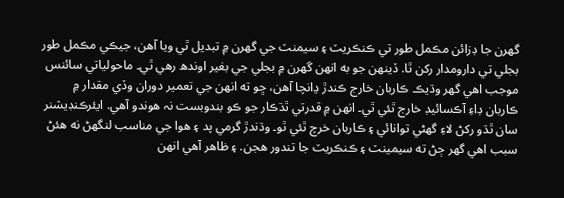گهرن جا ڊزائن مڪمل طور تي ڪنڪريٽ ۽ سيمنٽ جي گهرن ۾ تبديل ٿي ويا آهن، جيڪي مڪمل طور بجلي تي دارومدار رکن ٿا. ڏينھن جو به انھن گھرن ۾ بجلي جي بغير اوندھ رھي ٿي۔ ماحولياتي سائنس موجب اهي گھر وڌيڪ ڪاربان خارج ڪندڙ ڍانچا آهن، ڇو ته انهن جي تعمير دوران وڏي مقدار ۾ ڪاربان ڊاءِ آڪسائيڊ خارج ٿئي ٿي۔ انهن ۾ قدرتي ٿڌڪار جو ڪو بندوبست نہ ھوندو آھي. ايئرڪنڊيشنر سان ٿڌو رکڻ لاءِ گهڻي توانائي ۽ ڪاربان خرچ ٿئي ٿو۔ وڌندڙ گرمي پد ۽ ھوا جي مناسب لنگھڻ نه ھئڻ سبب اھي گھر ڄڻ ته سيمينٽ ۽ ڪنڪريٽ جا تندور ھجن. ۽ ظاھر آھي انھن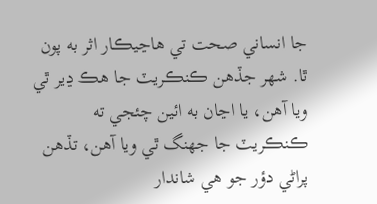جا انساني صحت تي ھاڃيڪار اثر به پون ٿا. شھر جڏھن ڪنڪريٽ جا ھڪ ڍير ٿي ويا آهن، يا اڃان به ائين چئجي ته ڪنڪريٽ جا جهنگ ٿي ويا آهن، تڏھن پراڻي دؤر جو ھي شاندار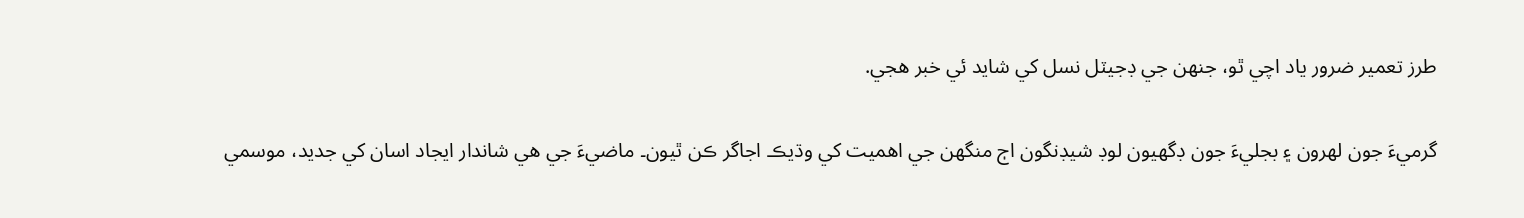طرز تعمير ضرور ياد اچي ٿو، جنھن جي ڊجيٽل نسل کي شايد ئي خبر ھجي.

گرميءَ جون لهرون ۽ بجليءَ جون ڊگھيون لوڊ شيڊنگون اڄ منگهن جي اھميت کي وڌيڪ اجاگر ڪن ٿيون۔ ماضيءَ جي ھي شاندار ايجاد اسان کي جديد، موسمي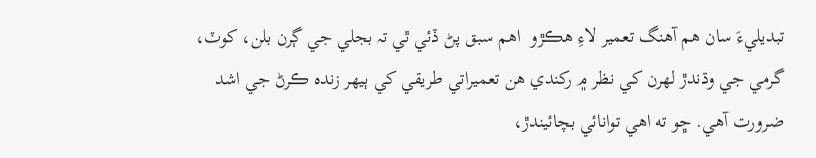تبديليءَ سان هم آهنگ تعمير لاءِ ھڪڙو  اهم سبق پڻ ڏئي ٿي تہ بجلي جي ڳرن بلن، کوٽ، گرمي جي وڌندڙ لھرن کي نظر ۾ رکندي هن تعميراتي طريقي کي ٻيهر زنده ڪرڻ جي اشد ضرورت آھي. ڇو ته اهي توانائي بچائيندڙ،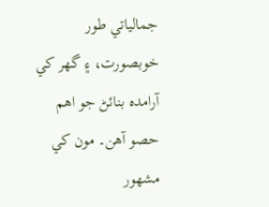جمالياتي طور خوبصورت، ۽ گھر کي آرامدہ بنائڻ جو اهم حصو آهن۔ مون کي مشھور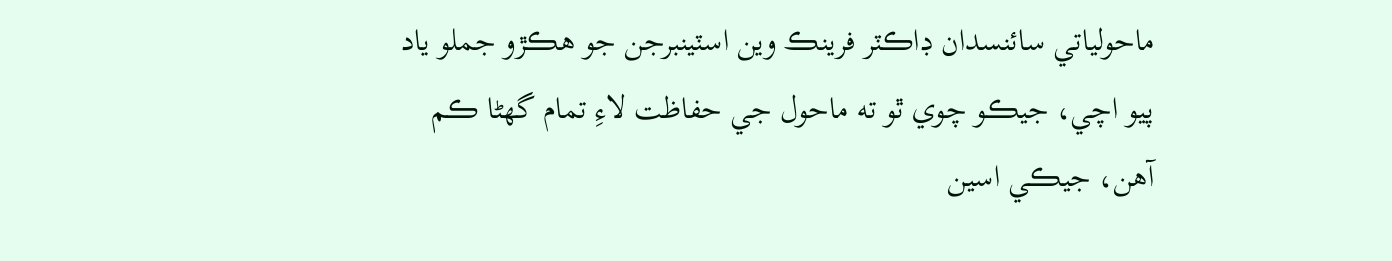ماحولياتي سائنسدان ڊاڪٽر فرينڪ وين اسٽينبرجن جو ھڪڙو جملو ياد پيو اچي، جيڪو چوي ٿو ته ماحول جي حفاظت لاءِ تمام گهڻا ڪم آهن، جيڪي اسين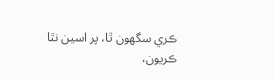ڪري سگهون ٿا، پر اسين نٿا ڪريون،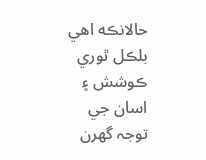حالانڪه اهي بلڪل ٿوري ڪوشش ۽ اسان جي توجہ گهرن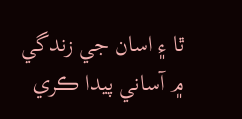ٿا ۽ اسان جي زندگي ۾ آساني پيدا ڪري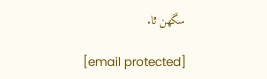سگھن ٿا.

[email protected]